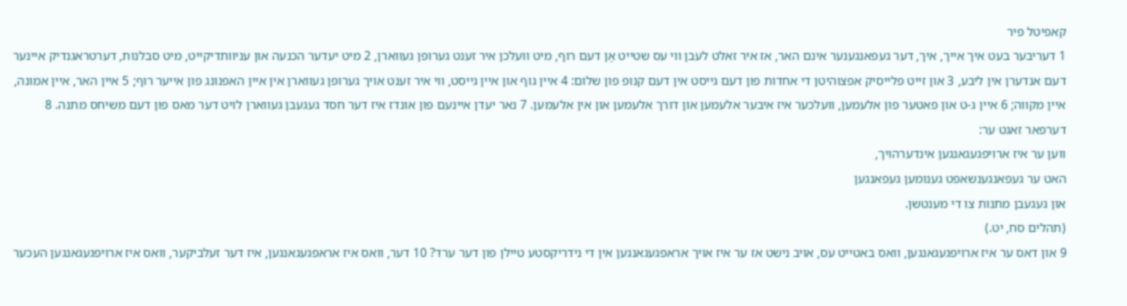קאפיטל פיר
1 דעריבער בעט איך אייך, איך, דער געפאנגענער אינם האר, אז איר זאלט לעבן ווי עס שטייט אָן דעם רוף, מיט וועלכן איר זענט גערופן געווארן, 2 מיט יעדער הכנעה און עניוותדיקייט, מיט סבלנות, דערטראגנדיק איינער דעם אנדערן אין ליבע, 3 און זייט פלייסיק אפצוהיטן די אחדות פון דעם גייסט אין דעם קנופ פון שלום: 4 איין גוף און איין גייסט, ווי איר זענט אויך גערופן געווארן אין איין האפנונג פון אייער רוף; 5 איין האר, איין אמונה, איין מקווה; 6 איין ג‑ט און פאטער פון אלעמען, וועלכער איז איבער אלעמען און דורך אלעמען און אין אלעמען. 7 נאר יעדן איינעם פון אונדז איז דער חסד געגעבן געווארן לויט דער מאס פון דעם משיחס מתנה. 8 דערפאר זאגט ער:
ווען ער איז ארויפגעגאנגען אינדערהויך,
האט ער געפאנגענשאפט גענומען געפאנגען
און געגעבן מתנות צו די מענטשן.
(תהלים סח, יט.)
9 און דאס ער איז ארויפגעגאנגען, וואס באטייט עס, אויב נישט אז ער איז אויך אראפגעגאנגען אין די נידריקסטע טיילן פון דער ערד? 10 דער, וואס איז אראפגעגאנגען, איז דער זעלביקער, וואס איז ארויפגעגאנגען העכער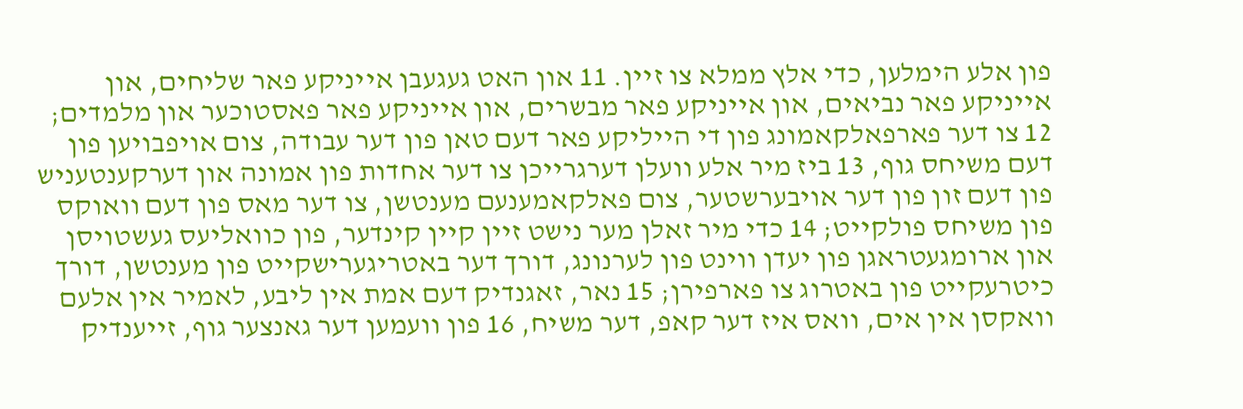פון אלע הימלען, כדי אלץ ממלא צו זיין. 11 און האט געגעבן אייניקע פאר שליחים, און אייניקע פאר נביאים, און אייניקע פאר מבשרים, און אייניקע פאר פאסטוכער און מלמדים; 12 צו דער פארפאלקאמונג פון די הייליקע פאר דעם טאן פון דער עבודה, צום אויפבויען פון דעם משיחס גוף, 13 ביז מיר אלע וועלן דערגרייכן צו דער אחדות פון אמונה און דערקענטעניש פון דעם זון פון דער אויבערשטער, צום פאלקאמענעם מענטשן, צו דער מאס פון דעם וואוקס פון משיחס פולקייט; 14 כדי מיר זאלן מער נישט זיין קיין קינדער, פון כוואליעס געשטויסן און ארומגעטראגן פון יעדן ווינט פון לערנונג, דורך דער באטריגערישקייט פון מענטשן, דורך כיטרעקייט פון באטרוג צו פארפירן; 15 נאר, זאגנדיק דעם אמת אין ליבע, לאמיר אין אלעם וואקסן אין אים, וואס איז דער קאפ, דער משיח, 16 פון וועמען דער גאנצער גוף, זייענדיק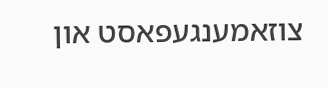צוזאמענגעפאסט און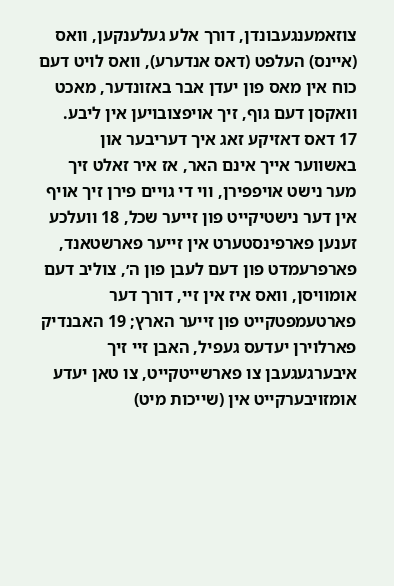צוזאמענגעבונדן, דורך אלע געלענקען, וואס (איינס) העלפט (דאס אנדערע), וואס לויט דעם כוח אין מאס פון יעדן אבר באזונדער, מאכט וואקסן דעם גוף, זיך אויפצובויען אין ליבע.
17 דאס דאזיקע זאג איך דעריבער און באשווער אייך אינם האר, אז איר זאלט זיך מער נישט אויפפירן, ווי די גויים פירן זיך אויף אין דער נישטיקייט פון זייער שכל, 18 וועלכע זענען פארפינסטערט אין זייער פארשטאנד, פארפרעמדט פון דעם לעבן פון ה׳, צוליב דעם אומוויסן, וואס איז אין זיי, דורך דער פארטעמפטקייט פון זייער הארץ; 19 האבנדיק פארלוירן יעדעס געפיל, האבן זיי זיך איבערגעגעבן צו פארשייטקייט, צו טאן יעדע אומזויבערקייט אין (שייכות מיט)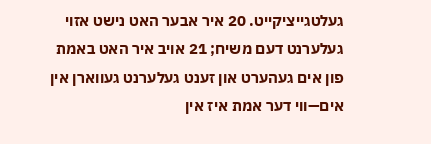געלטגייציקייט. 20 איר אבער האט נישט אזוי געלערנט דעם משיח; 21 אויב איר האט באמת פון אים געהערט און זענט געלערנט געווארן אין אים—ווי דער אמת איז אין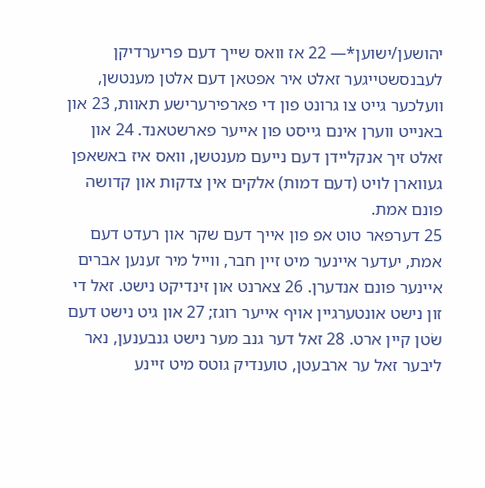יהושען/ישוען*— 22 אז וואס שייך דעם פריערדיקן לעבנסשטייגער זאלט איר אפטאן דעם אלטן מענטשן, וועלכער גייט צו גרונט פון די פארפירערישע תאוות, 23 און באנייט ווערן אינם גייסט פון אייער פארשטאנד. 24 און זאלט זיך אנקליידן דעם נייעם מענטשן, וואס איז באשאפן געווארן לויט (דעם דמות) אלקים אין צדקות און קדושה פונם אמת.
25 דערפאר טוט אפ פון אייך דעם שקר און רעדט דעם אמת, יעדער איינער מיט זיין חבר, ווייל מיר זענען אברים איינער פונם אנדערן. 26 צארנט און זינדיקט נישט. זאל די זון נישט אונטערגיין אויף אייער רוגז; 27 און גיט נישט דעם שׂטן קיין ארט. 28 זאל דער גנב מער נישט גנבענען, נאר ליבער זאל ער ארבעטן, טוענדיק גוטס מיט זיינע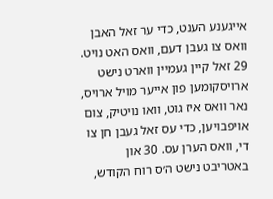אייגענע הענט, כדי ער זאל האבן וואס צו געבן דעם, וואס האט נויט. 29 זאל קיין געמיין ווארט נישט ארויסקומען פון אייער מויל ארויס, נאר וואס איז גוט, וואו נויטיק, צום אויפבויען, כדי עס זאל געבן חן צו די, וואס הערן עס. 30 און באטריבט נישט ה׳ס רוח הקודש,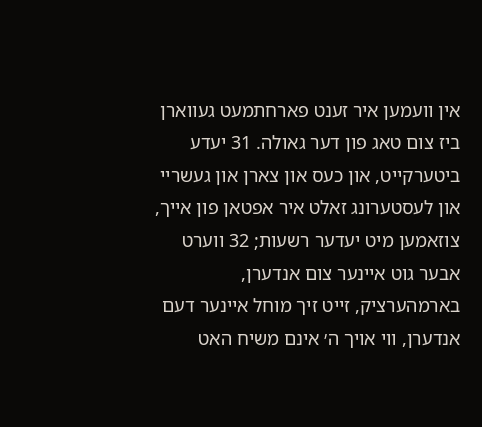אין וועמען איר זענט פארחתמעט געווארן ביז צום טאג פון דער גאולה. 31 יעדע ביטערקייט, און כעס און צארן און געשריי און לעסטערונג זאלט איר אפטאן פון אייך, צוזאמען מיט יעדער רשעות; 32 ווערט אבער גוט איינער צום אנדערן, בארמהערציק, זייט זיך מוחל איינער דעם אנדערן, ווי אויך ה׳ אינם משיח האט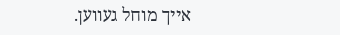אייך מוחל געווען.